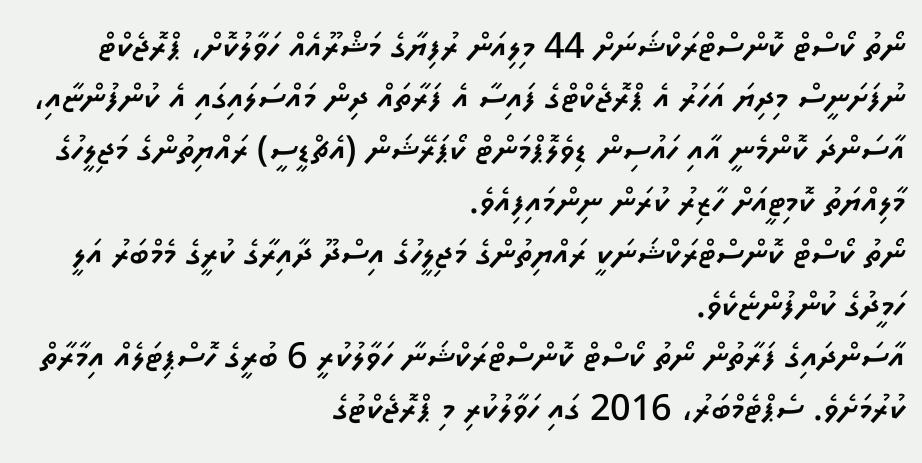ނޯތު ކޯސްޓް ކޮންސްޓްރަކްޝަނަށް 44 މިލިއަން ރުފިޔާގެ މަޝްރޫއެއް ހަވާލުކޮށް، ޕްރޮޖެކްޓް ނުފަށަނީސް މިދިޔަ އަހަރު އެ ޕްރޮޖެކްޓްގެ ފައިސާ އެ ފަރާތައް ދިން މައްސަލައިގައި އެ ކުންފުންޏާއި، އާސަންދަ ކޮންމެނީ އާއި ހައުސިން ޑިވެލޮޕްމަންޓް ކޯޕަރޭޝަން (އެޗްޑީސީ) ރައްޔިތުންގެ މަޖިލީހުގެ މާލިއްޔަތު ކޮމިޓީއަށް ހާޒިރު ކުރަން ނިންމައިފިއެވެ.
ނޯތު ކޯސްޓް ކޮންސްޓްރަކްޝަނަކީ ރައްޔިތުންގެ މަޖިލީހުގެ އިސްދޫ ދާއިރާގެ ކުރީގެ މެމްބަރު އަލީ ހަމީދުގެ ކުންފުންޏެކެވެ.
އާސަންދައިގެ ފަރާތުން ނޯތު ކޯސްޓް ކޮންސްޓްރަކްޝަނާ ހަވާލުކުރީ 6 ބުރީގެ ހޮސްޕިޓަލެއް އިމާރާތް ކުރުމަށެވެ. ސެޕްޓެމްބަރު، 2016 ގައި ހަވާލުކުރި މި ޕްރޮޖެކްޓުގެ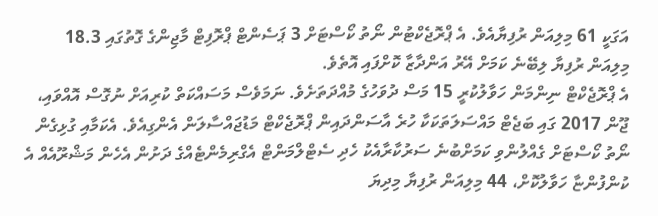އަގަކީ 61 މިލިއަން ރުފިޔާއެވެ. އެ ޕްރޮޖެކްޓުން ނޯތު ކޯސްޓަށް 3 ޕަސެންޓް ޕްރޮފިޓް މާޖިންގެ ގޮތުގައި 18.3 މިލިއަން ރުފިޔާ ލިބޭނެ ކަމަށް އޭރު އަންދާޒާ ކޮށްފައި އޮތެވެ.
އެ ޕްރޮޖެކްޓް ނިންމަން ހަވާލުކުރީ 15 މަސް ދުވަހުގެ މުއްދަތަށެވެ. ނަމަވެސް މަސައްކަތް ކުރިއަށް ނުގޮސް އޮއްވައި، ޖޫން 2017 ގައި ބަޖެޓް މައްސަލަތަކަކާ ހުރެ އާސަންދައިން ޕްރޮޖެކްޓް މަޑުޖައްސާލަން އެންގިއެވެ. އެކަމާއި ގުޅިގެން ނޯތު ކޯސްޓަށް ގެއްލުންވި ކަމަށްބުނެ ސަރުކާރާއެކު ހެދި ސެޓްލްމަންޓް އެގްރިމެންޓެއްގެ ދަށުން އެހެން މަޝްރޫއެއް އެ ކުންފުންޏާ ހަވާލުކޮށް، 44 މިލިއަން ރުފިޔާ މިދިޔަ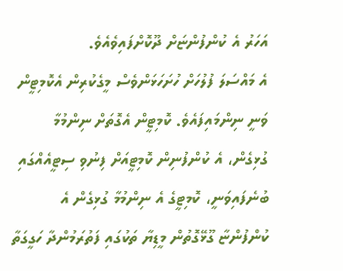އަހަރު އެ ކުންފުންޏަށް ދޫކޮށްފައިވެއެވެ.
އެ މައްސަލަ ފުލުހަށް ހުށަހަޅަންވެސް މީގެކުރިން އެކޮމިޓީން ވަނީ ނިންމައިފައެވެ. ކޮމިޓީން އެގޮތަށް ނިންމުމާ ގުޅިގެން، އެ ކުންފުނިން ކޮމިޓީއަށް ފިނުވި ސިޓީއެއްގައި ބުނެފައިވަނީ، ކޮމިޓީގެ އެ ނިންމުމާ ގުޅިގެން އެ ކުންފުންޏާ ގޫޅޭގޮތުން މީޑިޔާ ތަކުގައި ފަތުރަމުންދާ ހަގީގަތާ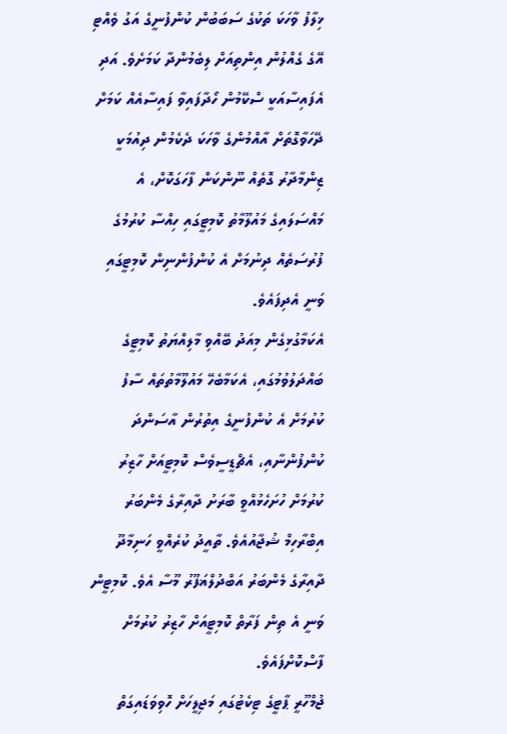ޚިލާފު ވާހަކަ ތަކުގެ ސަބަބުން ކުންފުނީގެ އަގު ވެއްޓި އޭގެ ގެއްލުން އިންތިއަށް ލިބެމުންދާ ކަމަށެވެ. އަދި އެފައިސާއަކީ ސްކޭމުން ހޯދާފައިވާ ފައިސާއެއް ކަމަށް ދޭހަވާގޮތަށް އާއްމުންގެ ވާހަކަ ދެކެމުން ދިއުމަކީ ޒިންމާދާރު ގޮތެއް ނޫންކަން ފާހަގަކޮށް، އެ މައްސަލައިގެ މައުލޫމާތު ކޮމިޓީގައި ހިއްސާ ކުރުމުގެ ފުރުސަތެއް ދިނުމަށް އެ ކުންފުންނިން ކޮމިޓީގައި ވަނީ އެދިފައެވެ.
އެކަމާގުޅިގެން މިއަދު ބޭއްވި މާލިއްޔަތު ކޮމިޓީގެ ބައްދަލުވުމުގައި، އެކަމާބެހޭ މައުލޫމާތުތައް ސާފު ކުރުމަށް އެ ކުންފުނީގެ އިތުރުން އާސަންދަ ކުންފުންނާއި، އެޗްޑީސީވެސް ކޮމިޓީއަށް ހާޒިރު ކުރުމަށް ހުށަހެޅުއްވީ ބާރަށު ދާއިރާގެ މެންބަރު އިބްރާހިމް ޝުޖާއުއެވެ. ތާއީދު ކުރެއްވީ ހަނިމާދޫ ދާއިރާގެ މެންބަރު އަބްދުލްޣަފޫރު މޫސާ އެވެ. ކޮމިޓީން ވަނީ އެ ތިން ފަރާތް ކޮމިޓީއަށް ހާޒިރު ކުރުމަށް ފާސްކޮށްފައެވެ.
ޖުމްހޫރީ ޕާޓީގެ ޓިކެޓުގައި މަޖިލީހަށް ހޮވިވަޑައިގަތް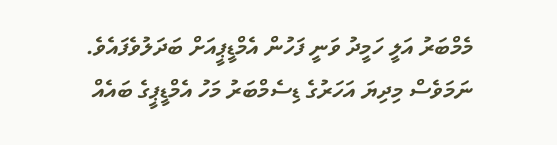މެމްބަރު އަލީ ހަމީދު ވަނީ ފަހުން އެމްޑީޕީއަށް ބަދަލުވެފައެވެ. ނަމަވެސް މިދިޔަ އަހަރުގެ ޑިސެމްބަރު މަހު އެމްޑީޕީގެ ބައެއް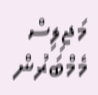މަޖިލިސް މެމްބަރުން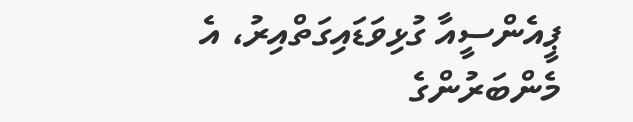ޕީއެންސީއާ ގުޅިވަޑައިގަތްއިރު، އެ މެންބަރުންގެ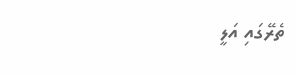ތެރޭގައި އަލީ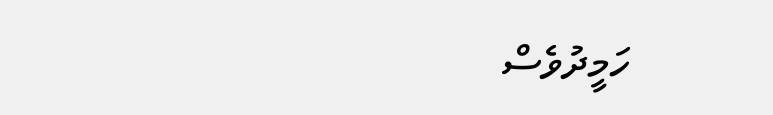ހަމީދުވެސް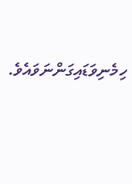ހިމެނިވަޑައިގަންނަވައެވެ.